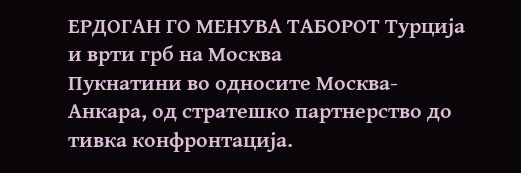ЕРДОГАН ГО МЕНУВА ТАБОРОТ Турција и врти грб на Москва
Пукнатини во односите Москва-Анкара, од стратешко партнерство до тивка конфронтација.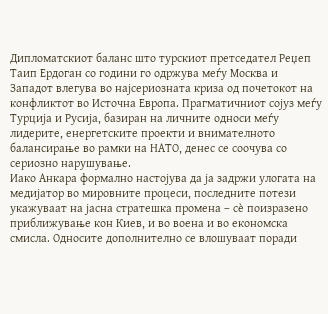Дипломатскиот баланс што турскиот претседател Реџеп Таип Ердоган со години го одржува меѓу Москва и Западот влегува во најсериозната криза од почетокот на конфликтот во Источна Европа. Прагматичниот сојуз меѓу Турција и Русија, базиран на личните односи меѓу лидерите, енергетските проекти и внимателното балансирање во рамки на НАТО, денес се соочува со сериозно нарушување.
Иако Анкара формално настојува да ја задржи улогата на медијатор во мировните процеси, последните потези укажуваат на јасна стратешка промена – сè поизразено приближување кон Киев, и во воена и во економска смисла. Односите дополнително се влошуваат поради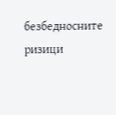безбедносните ризици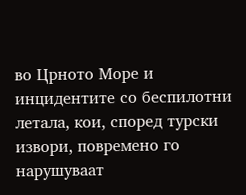во Црното Море и инцидентите со беспилотни летала, кои, според турски извори, повремено го нарушуваат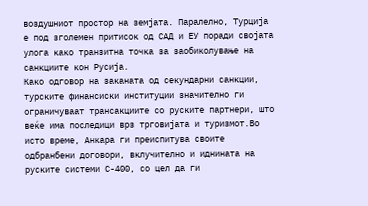воздушниот простор на земјата. Паралелно, Турција е под зголемен притисок од САД и ЕУ поради својата улога како транзитна точка за заобиколување на санкциите кон Русија.
Како одговор на заканата од секундарни санкции, турските финансиски институции значително ги ограничуваат трансакциите со руските партнери, што веќе има последици врз трговијата и туризмот.Во исто време, Анкара ги преиспитува своите одбранбени договори, вклучително и иднината на руските системи С-400, со цел да ги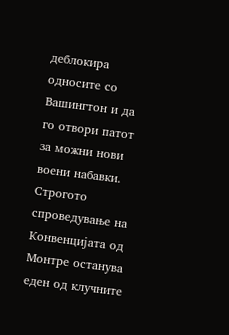деблокира односите со Вашингтон и да го отвори патот за можни нови воени набавки.
Строгото спроведување на Конвенцијата од Монтре останува еден од клучните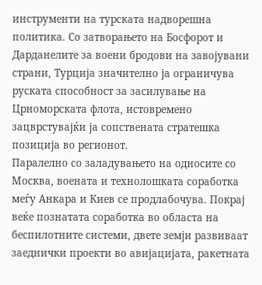инструменти на турската надворешна политика. Со затворањето на Босфорот и Дарданелите за воени бродови на завојувани страни, Турција значително ја ограничува руската способност за засилување на Црноморската флота, истовремено зацврстувајќи ја сопствената стратешка позиција во регионот.
Паралелно со заладувањето на односите со Москва, воената и технолошката соработка меѓу Анкара и Киев се продлабочува. Покрај веќе познатата соработка во областа на беспилотните системи, двете земји развиваат заеднички проекти во авијацијата, ракетната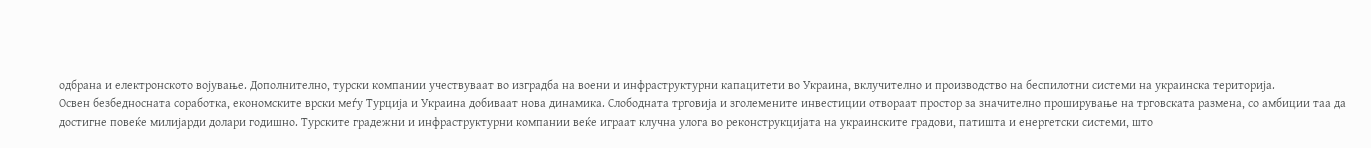одбрана и електронското војување. Дополнително, турски компании учествуваат во изградба на воени и инфраструктурни капацитети во Украина, вклучително и производство на беспилотни системи на украинска територија.
Освен безбедносната соработка, економските врски меѓу Турција и Украина добиваат нова динамика. Слободната трговија и зголемените инвестиции отвораат простор за значително проширување на трговската размена, со амбиции таа да достигне повеќе милијарди долари годишно. Турските градежни и инфраструктурни компании веќе играат клучна улога во реконструкцијата на украинските градови, патишта и енергетски системи, што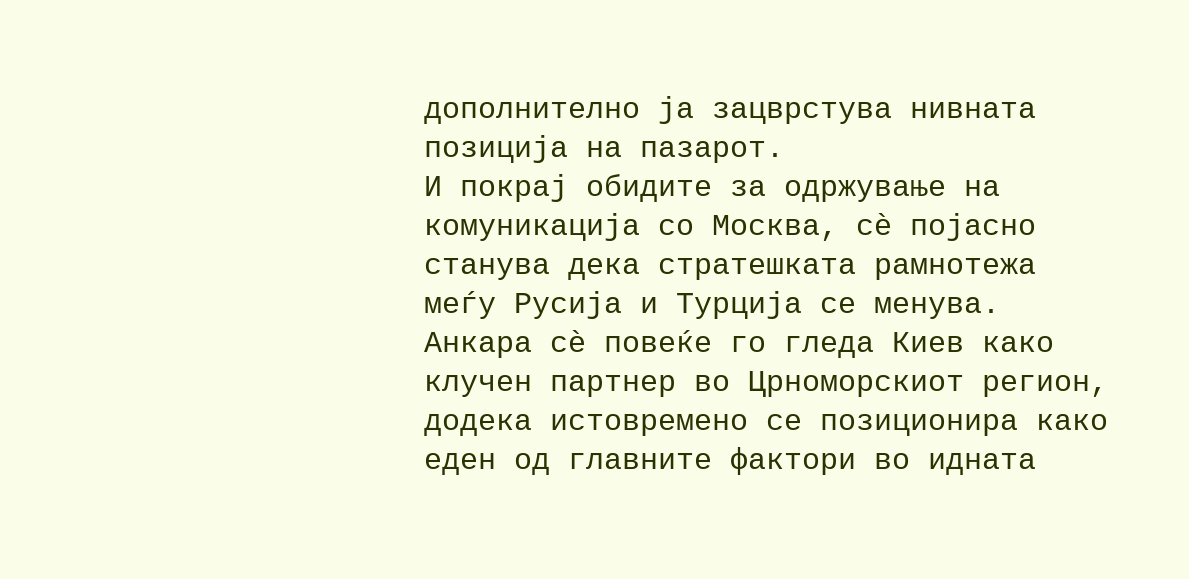дополнително ја зацврстува нивната позиција на пазарот.
И покрај обидите за одржување на комуникација со Москва, сè појасно станува дека стратешката рамнотежа меѓу Русија и Турција се менува. Анкара сè повеќе го гледа Киев како клучен партнер во Црноморскиот регион, додека истовремено се позиционира како еден од главните фактори во идната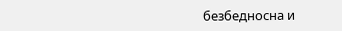безбедносна и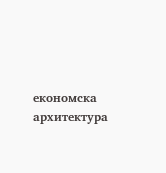економска архитектура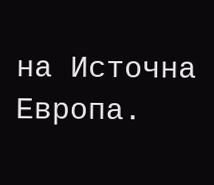на Источна Европа.